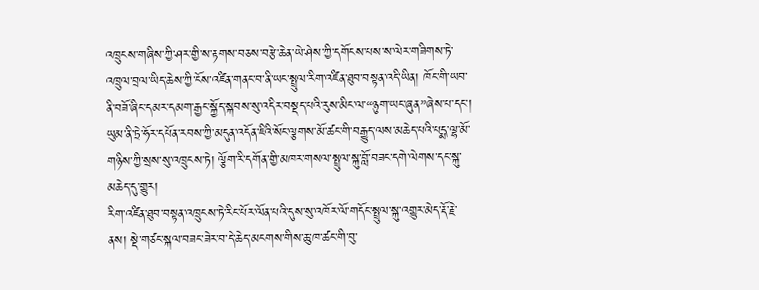འཁྲུངས་གཞིས་ཀྱི་ཤར་གྱི་ས་རྟགས་བཅས་བརྩེ་ཆེན་ཡེ་ཤེས་ཀྱི་དགོངས་པས་ས་ལེར་གཟིགས་ཏེ་འཁྲུལ་བྲལ་ཡིད་ཆེས་ཀྱི་ངོས་འཛིན་གནང་བ་ནི་ཡང་སྤྲུལ་རིག་འཛིན་ཐུབ་བསྟན་འདི་ཡིན། ཁོང་གི་ཡབ་ནི་བཟོ་ཞིང་དམར་དམག་རྒྱང་སྐྱོད་སྐབས་སུ་འདིར་བསྡད་པའི་རུས་མིང་ལ་“ཉུག་ཡང་ཞུན”ཞེས་པ་དང་།
ཡུམ་ནི་ཏྲེ་ཧོར་དཔོན་རབས་ཀྱི་མདུན་འདོན་ཇིའི་སོང་ལྕགས་མོ་ཚང་གི་བརྒྱུད་ལས་མཆེད་པའི་པདྨ་ལྷ་མོ་གཉིས་ཀྱི་སྲས་སུ་འཁྲུངས་ཏེ། ལྕོག་རི་དགོན་གྱི་མཁར་གསལ་སྤྲུལ་སྐུ་བློ་བཟང་དགེ་ལེགས་དང་སྐུ་མཆེད་དུ་གྱུར།
རིག་འཛིན་ཐུབ་བསྟན་འཁྲུངས་ཏེ་རིང་པོར་ལོན་པའི་དུས་སུ་འཁོར་ལོ་གདོང་སྤྲུལ་སྐུ་འགྱུར་མེད་རྡོ་རྗེ་ནས། སྡེ་གཙང་སྐལ་བཟང་ཟེར་བ་དེ་ཆེད་མངགས་གིས་ཆུ་ཁ་ཚང་གི་བུ་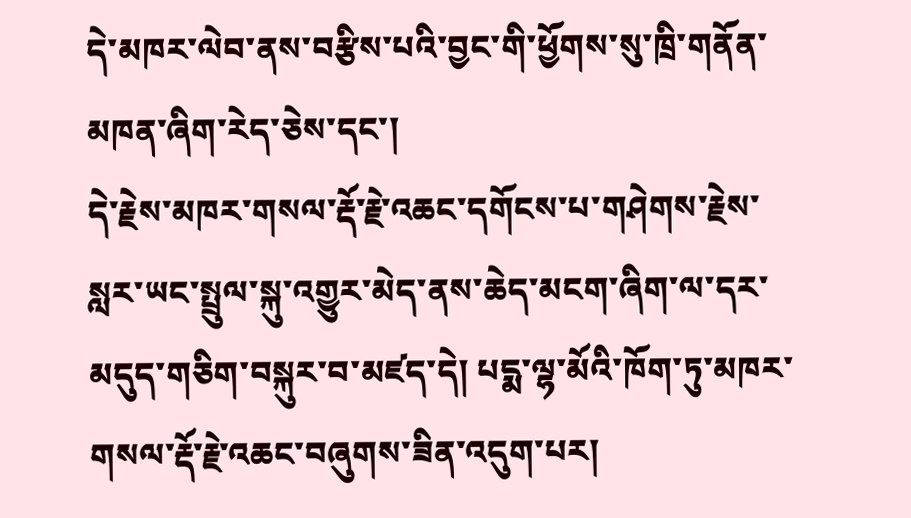དེ་མཁར་ལེབ་ནས་བརྩིས་པའི་བྱང་གི་ཕྱོགས་སུ་ཁྲི་གནོན་མཁན་ཞིག་རེད་ཅེས་དང་།
དེ་རྗེས་མཁར་གསལ་རྡོ་རྗེ་འཆང་དགོངས་པ་གཤེགས་རྗེས་སླར་ཡང་སྤྲུལ་སྐུ་འགྱུར་མེད་ནས་ཆེད་མངག་ཞིག་ལ་དར་མདུད་གཅིག་བསྐུར་བ་མཛད་དེ། པདྨ་ལྷ་མོའི་ཁོག་ཏུ་མཁར་གསལ་རྡོ་རྗེ་འཆང་བཞུགས་ཟིན་འདུག་པར།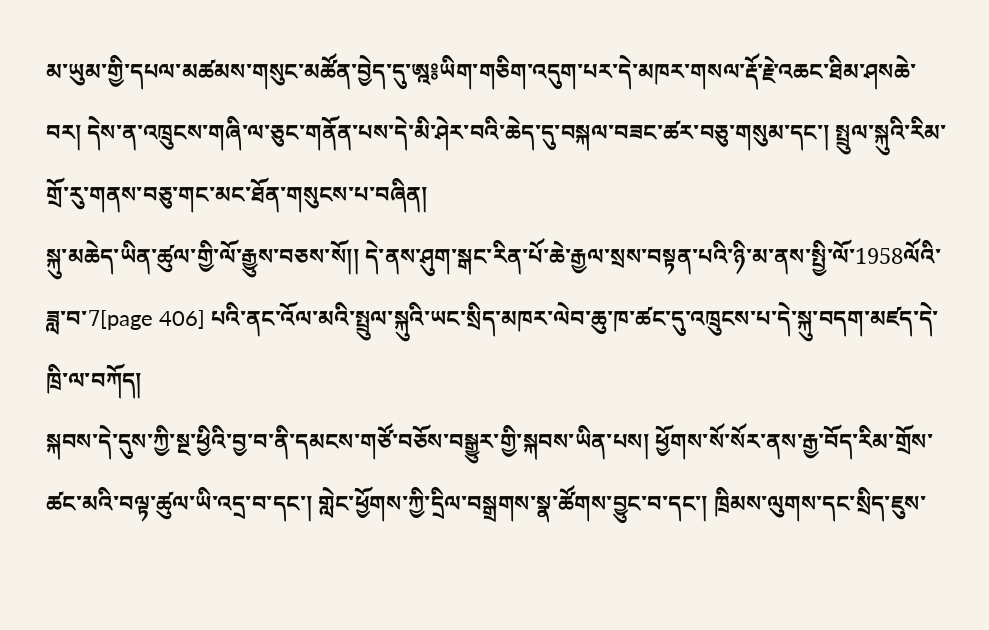མ་ཡུམ་གྱི་དཔལ་མཚམས་གསུང་མཚོན་བྱེད་དུ་ཨྰ༔ཡིག་གཅིག་འདུག་པར་དེ་མཁར་གསལ་རྡོ་རྗེ་འཆང་ཐིམ་ཤསཆེ་བར། དེས་ན་འཁྲུངས་གཞི་ལ་ཅུང་གནོན་པས་དེ་མི་ཤེར་བའི་ཆེད་དུ་བསྐལ་བཟང་ཚར་བཅུ་གསུམ་དང་། སྤྲུལ་སྐུའི་རིམ་གྲོ་རུ་གནས་བཅུ་གང་མང་ཐོན་གསུངས་པ་བཞིན།
སྐུ་མཆེད་ཡིན་ཚུལ་གྱི་ལོ་རྒྱུས་བཅས་སོ།། དེ་ནས་ཤུག་སྒང་རིན་པོ་ཆེ་རྒྱལ་སྲས་བསྟན་པའི་ཉི་མ་ནས་སྤྱི་ལོ་1958ལོའི་ཟླ་བ་7[page 406] པའི་ནང་འོལ་མའི་སྤྲུལ་སྐུའི་ཡང་སྲིད་མཁར་ལེབ་ཆུ་ཁ་ཚང་དུ་འཁྲུངས་པ་དེ་སྐུ་བདག་མཛད་དེ་ཁྲི་ལ་བཀོད།
སྐབས་དེ་དུས་ཀྱི་སྔ་ཕྱིའི་བྱ་བ་ནི་དམངས་གཙོ་བཅོས་བསྒྱུར་གྱི་སྐབས་ཡིན་པས། ཕྱོགས་སོ་སོར་ནས་རྒྱ་བོད་རིམ་གྲོས་ཚང་མའི་བལྟ་ཚུལ་ཡི་འདྲ་བ་དང་། གླེང་ཕྱོགས་ཀྱི་དྲིལ་བསྒྲགས་སྣ་ཚོགས་བྱུང་བ་དང་། ཁྲིམས་ལུགས་དང་སྲིད་ཇུས་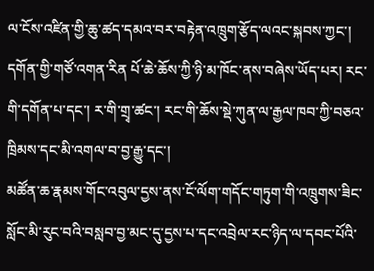ལ་ངོས་འཛིན་གྱི་ཆུ་ཚད་དམའ་བར་བརྟེན་འཁྲུག་རྩོད་ལའང་སྐབས་ཀྱང་།
དགོན་གྱི་གཙོ་འགན་རིན པོ་ཆེ་ཆོས་ཀྱི་ཉི་མ་ཁོང་ནས་བཞེས་ཡོད་པར། རང་གི་དགོན་པ་དང་། ར་གི་གྲྭ་ཚང་། རང་གི་ཆོས་སྡེ་ཀུན་ལ་རྒྱལ་ཁབ་ཀྱི་བཅའ་ཁྲིམས་དང་མི་འགལ་བ་བྱ་རྒྱུ་དང་།
མཚོན་ཆ་རྣམས་གོང་འབུལ་དྱས་ནས་ངོ་ལོག་གདོང་གཏུག་གི་འཁྲུགས་ཟིང་སློང་མི་རུང་བའི་བསླབ་བྱ་མང་དུ་དྱས་པ་དང་འབྲེལ་རང་ཉིད་ལ་དབང་པོའི་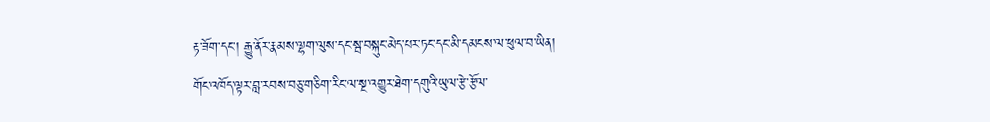རྟ་ཟོག་དང་། རྒྱུ་ནོར་རྣམས་ལྷག་ལུས་དང་སྦ་བསྐུང་མེད་པར་ཏང་དང་མི་དམངས་ལ་ཕུལ་བ་ཡིན།
གོང་འཁོད་ལྟར་བླ་རབས་བཅུ་གཅིག་རིང་ལ་སྔ་འགྱུར་ཐེག་དགུའི་ཡུལ་རྩེ་རྩོལ་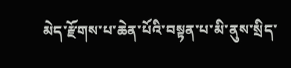མེད་རྫོགས་པ་ཆེན་པོའི་བསྟན་པ་མི་ནུས་སྲིད་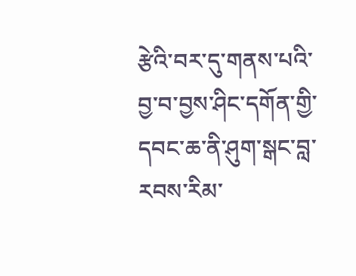རྩེའི་བར་དུ་གནས་པའི་བྱ་བ་བྱས་ཤིང་དགོན་གྱི་དབང་ཆ་ནི་ཤུག་སྒང་བླ་རབས་རིམ་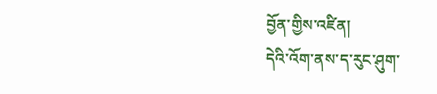བྱོན་གྱིས་འཛིན།
དེའི་འོག་ནས་ད་རུང་ཤུག་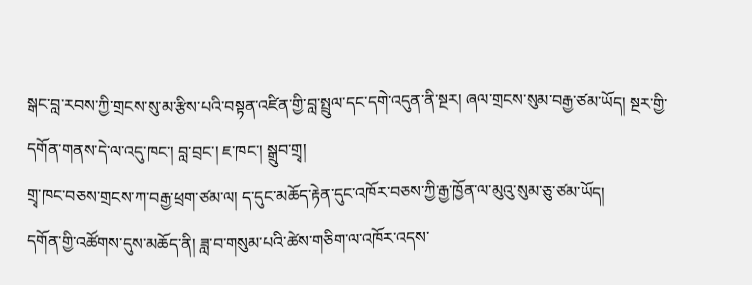སྒང་བླ་རབས་ཀྱི་གྲངས་སུ་མ་རྩིས་པའི་བསྟན་འཛིན་གྱི་བླ་སྤྲུལ་དང་དགེ་འདུན་ནི་སྔར། ཞལ་གྲངས་སུམ་བརྒྱ་ཙམ་ཡོད། སྔར་གྱི་དགོན་གནས་དེ་ལ་འདུ་ཁང་། བླ་བྲང་། ཇ་ཁང་། སྒྲུབ་གྲྭ།
གྲྭ་ཁང་བཅས་གྲངས་ཀ་བརྒྱ་ཕྲག་ཙམ་ལ། ད་དུང་མཆོད་རྟེན་དུང་འཁོར་བཅས་ཀྱི་རྒྱ་ཁྱོན་ལ་མུའུ་སུམ་ཅུ་ཙམ་ཡོད།
དགོན་གྱི་འཚོགས་དུས་མཆོད་ནི། ཟླ་བ་གསུམ་པའི་ཚེས་གཅིག་ལ་འཁོར་འདས་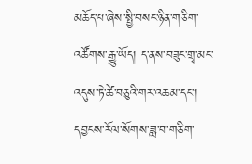མཆོད་པ་ཞེས་སྤྱི་བསང་ཉིན་གཅིག་འཚོགས་རྒྱུ་ཡོད། ད་ནས་བཟུང་གྲྭ་མང་འདུས་ཏེ་ཚེ་བཅུའི་གར་འཆམ་དང་། དབྱངས་རོལ་སོགས་ཟླ་བ་གཅིག་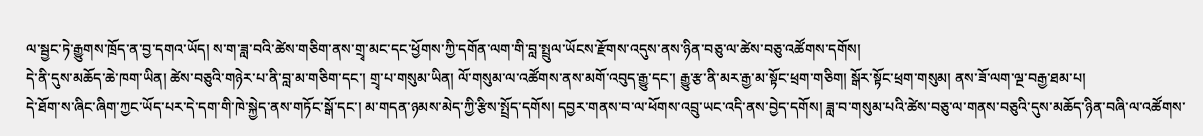ལ་སྦྱང་ཏེ་རྒྱུགས་ཁྲོད་ན་བྱ་དགའ་ཡོད། ས་ག་ཟླ་བའི་ཚེས་གཅིག་ནས་གྲྭ་མང་དང་ཕྱོགས་ཀྱི་དགོན་ལག་གི་བླ་སྤྲུལ་ཡོངས་རྫོགས་འདུས་ནས་ཉིན་བཅུ་ལ་ཚེས་བཅུ་འཚོགས་དགོས།
དེ་ནི་དུས་མཆོད་ཆེ་ཁག་ཡིན། ཚེས་བཅུའི་གཉེར་པ་ནི་བླ་མ་གཅིག་དང་། གྲྭ་པ་གསུམ་ཡིན། ལོ་གསུམ་ལ་འཚོགས་ནས་མགོ་འབུད་རྒྱུ་དང་། རྒྱུ་རྩ་ནི་མར་རྒྱ་མ་སྟོང་ཕྲག་གཅིག། སྒོར་སྟོང་ཕྲག་གསུམ། ནས་ཟོ་ལག་ལྔ་བརྒྱ་ཐམ་པ།
དེ་ཐོག་ས་ཞིང་ཞིག་ཀྱང་ཡོད་པར་དེ་དག་གི་ཁེ་སྐྱེད་ནས་གཏོང་སྒོ་དང་། མ་གདན་ཉམས་མེད་ཀྱི་རྩིས་སྤྲོད་དགོས། དབྱར་གནས་བ་ལ་ཕོགས་འབྲུ་ཡང་འདི་ནས་བྱེད་དགོས། ཟླ་བ་གསུམ་པའི་ཚེས་བཅུ་ལ་གནས་བཅུའི་དུས་མཆོད་ཉིན་བཞི་ལ་འཚོགས་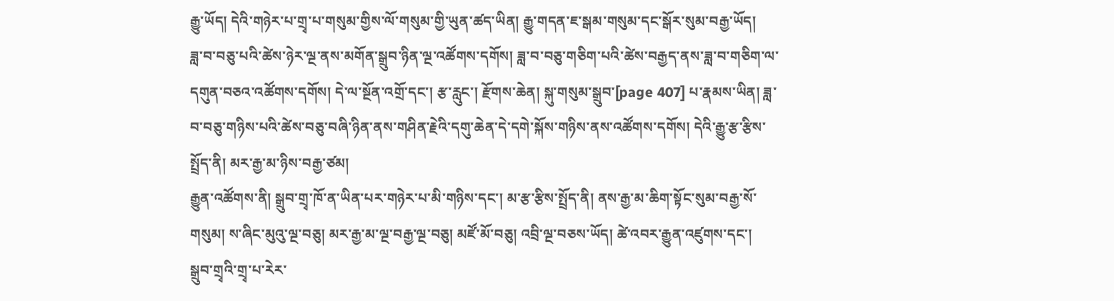རྒྱུ་ཡོད། དེའི་གཉེར་པ་གྲྭ་པ་གསུམ་གྱིས་ལོ་གསུམ་གྱི་ཡུན་ཚད་ཡིན། རྒྱུ་གདན་ཇ་སྒམ་གསུམ་དང་སྒོར་སུམ་བརྒྱ་ཡོད།
ཟླ་བ་བཅུ་པའི་ཚེས་ཉེར་ལྔ་ནས་མགོན་སྒྲུབ་ཉིན་ལྔ་འཚོགས་དགོས། ཟླ་བ་བཅུ་གཅིག་པའི་ཚེས་བརྒྱད་ནས་ཟླ་བ་གཅིག་ལ་དགུན་བཅའ་འཚོགས་དགོས། དེ་ལ་སྔོན་འགྲོ་དང་། རྩ་རླུང་། རྫོགས་ཆེན། སྐུ་གསུམ་སྒྲུབ་[page 407] པ་རྣམས་ཡིན། ཟླ་བ་བཅུ་གཉིས་པའི་ཚེས་བཅུ་བཞི་ཉིན་ནས་གཤིན་རྗེའི་དགུ་ཆེན་དེ་དགེ་སྐོས་གཉིས་ནས་འཚོགས་དགོས། དེའི་རྒྱུ་རྩ་རྩིས་སྤྲོད་ནི། མར་རྒྱ་མ་ཉིས་བརྒྱ་ཙམ།
རྒྱུན་འཚོགས་ནི། སྒྲུབ་གྲྭ་ཁོ་ན་ཡིན་པར་གཉེར་པ་མི་གཉིས་དང་། མ་རྩ་རྩིས་སྤྲོད་ནི། ནས་རྒྱ་མ་ཆིག་སྟོང་སུམ་བརྒྱ་སོ་གསུམ། ས་ཞིང་མུའུ་ལྔ་བཅུ། མར་རྒྱ་མ་ལྔ་བརྒྱ་ལྔ་བཅུ། མཛོ་མོ་བཅུ། འབྲི་ལྔ་བཅས་ཡོད། ཚེ་འབར་རྒྱུན་འཛུགས་དང་།
སྒྲུབ་གྲྭའི་གྲྭ་པ་རེར་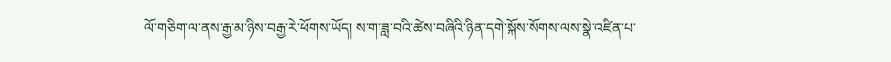ལོ་གཅིག་ལ་ནས་རྒྱ་མ་ཉིས་བརྒྱ་རེ་ཕོགས་ཡོད། ས་ག་ཟླ་བའི་ཚེས་བཞིའི་ཉིན་དགེ་སྐོས་སོགས་ལས་སྣེ་འཛིན་པ་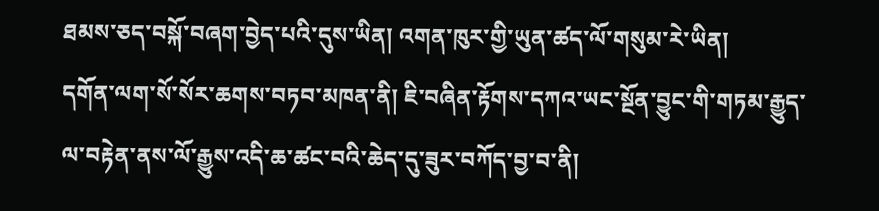ཐམས་ཅད་བསྐོ་བཞག་བྱེད་པའི་དུས་ཡིན། འགན་ཁུར་གྱི་ཡུན་ཚད་ལོ་གསུམ་རེ་ཡིན།
དགོན་ལག་སོ་སོར་ཆགས་བཏབ་མཁན་ནི། ཇི་བཞིན་རྟོགས་དཀའ་ཡང་སྔོན་བྱུང་གི་གཏམ་རྒྱུད་ལ་བརྟེན་ནས་ལོ་རྒྱུས་འདི་ཆ་ཚང་བའི་ཆེད་དུ་ཟུར་བཀོད་བྱ་བ་ནི།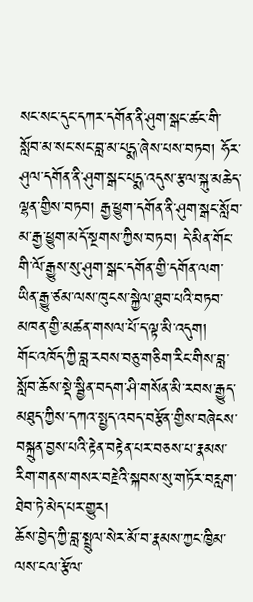སང་སང་དུང་དཀར་དགོན་ནི་ཤུག་སྒང་ཚང་གི་སློབ་མ་སང་སང་བླ་མ་པདྨ་ཞེས་པས་བཏབ། ཧོར་ཤུལ་དགོན་ནི་ཤུག་སྒང་པདྨ་འདུས་རྩལ་སྐུ་མཆེད་ལྷན་གྱིས་བཏབ། རྒྱ་ཕྱུག་དགོན་ནི་ཤུག་སྒང་སློབ་མ་རྒྱ་ཕྱུག་མདོ་སྔགས་ཀྱིས་བཏབ། དེ་མིན་གོང་གི་ལོ་རྒྱུས་སུ་ཤུག་སྒང་དགོན་གྱི་དགོན་ལག་ཡིན་རྒྱུ་ཙམ་ལས་ཁུངས་སྐྱེལ་ཐུབ་པའི་བཏབ་མཁན་གྱི་མཚན་གསལ་པོ་ད་ལྟ་མི་འདུག།
གོང་འཁོད་ཀྱི་བླ་རབས་བཅུ་གཅིག་རིང་གིས་བླ་སློབ་ཆོས་སྡེ་སྦྱིན་བདག་ཤི་གསོན་མི་རབས་རྒྱུད་མཐུད་ཀྱིས་དཀའ་སྤྱད་འབད་བརྩོན་གྱིས་བཞེངས་བསྐྲུན་བྱས་པའི་རྟེན་བརྟེན་པར་བཅས་པ་རྣམས་རིག་གནས་གསར་བརྗེའི་སྐབས་སུ་གཏོར་བརླག་ཐེབ་ཏེ་མེད་པར་གྱུར།
ཆོས་བྱེད་ཀྱི་བླ་སྤྲུལ་སེར་མོ་བ་རྣམས་ཀྱང་ཁྱིམ་ལས་ངལ་རྩོལ་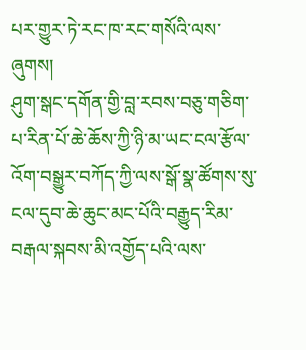པར་གྱུར་ཏེ་རང་ཁ་རང་གསོའི་ལས་ཞུགས།
ཤུག་སྒང་དགོན་གྱི་བླ་རབས་བཅུ་གཅིག་པ་རིན་པོ་ཆེ་ཆོས་ཀྱི་ཉི་མ་ཡང་ངལ་རྩོལ་འོག་བསྒྱུར་བཀོད་ཀྱི་ལས་སྒོ་སྣ་ཚོགས་སུ་ངལ་དུབ་ཆེ་ཆུང་མང་པོའི་བརྒྱུད་རིམ་བརྒལ་སྐབས་མི་འགྱོད་པའི་ལས་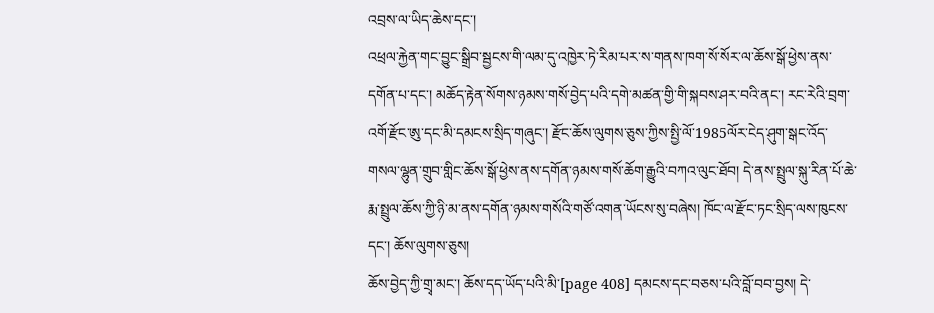འབྲས་ལ་ཡིད་ཆེས་དང་།
འཕྲལ་རྐྱེན་གང་བྱུང་སྒྲིབ་སྦྱངས་གི་ལམ་དུ་འཁྱེར་ཏེ་རིམ་པར་ས་གནས་ཁག་སོ་སོར་ལ་ཆོས་སྒོ་ཕྱེས་ནས་དགོན་པ་དང་། མཆོད་རྟེན་སོགས་ཉམས་གསོ་བྱེད་པའི་དགེ་མཚན་གྱི་གི་སྐབས་ཤར་བའི་ནང་། རང་རེའི་བྲག་འགོ་རྫོང་ཨུ་དང་མི་དམངས་སྲིད་གཞུང་། རྫོང་ཆོས་ལུགས་ཅུས་ཀྱིས་སྤྱི་ལོ་1985ལོར་ངེད་ཤུག་སྒང་འོད་གསལ་ལྷུན་གྲུབ་གླིང་ཆོས་སྒོ་ཕྱེས་ནས་དགོན་ཉམས་གསོ་ཆོག་རྒྱུའི་བཀའ་ལུང་ཐོབ། དེ་ནས་སྤྲུལ་སྐུ་རིན་པོ་ཆེ་རྨ་སྤྲུལ་ཆོས་ཀྱི་ཉི་མ་ནས་དགོན་ཉམས་གསོའི་གཙོ་འགན་ཡོངས་སུ་བཞེས། ཁོང་ལ་རྫོང་ཏང་སྲིད་ལས་ཁུངས་དང་། ཆོས་ལུགས་ཅུས།
ཆོས་བྱེད་ཀྱི་གྲྭ་མང་། ཆོས་དད་ཡོད་པའི་མི་[page 408] དམངས་དང་བཅས་པའི་བློ་བབ་བྱས། དེ་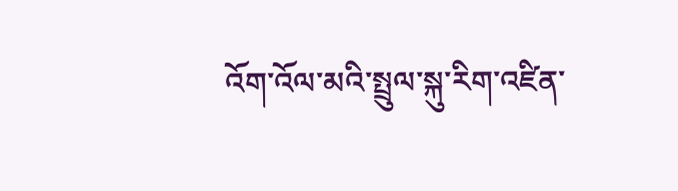འོག་འོལ་མའི་སྤྲུལ་སྐུ་རིག་འཛིན་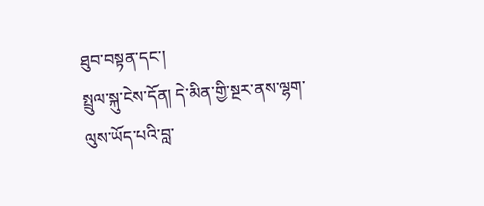ཐུབ་བསྟན་དང་།
སྤྲུལ་སྐུ་ངེས་དོན། དེ་མིན་གྱི་སྔར་ནས་ལྷག་ལུས་ཡོད་པའི་བླ་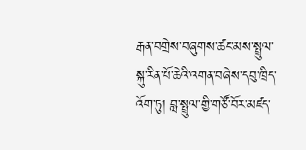རྒན་བགྲེས་བཞུགས་ཚང་མས་སྤྲུལ་སྐུ་རིན་པོ་ཆེའི་འགན་བཞེས་དབུ་ཁྲིད་འོག་ཏུ། བླ་སྤྲུལ་གྱི་གཙོ་བོར་མཛད་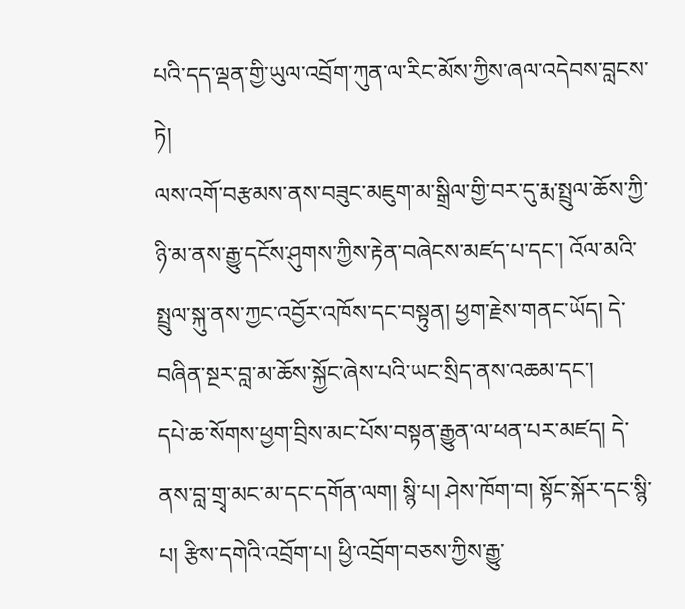པའི་དད་ལྡན་གྱི་ཡུལ་འབྲོག་ཀུན་ལ་རིང་མོས་ཀྱིས་ཞལ་འདེབས་བླངས་ཏེ།
ལས་འགོ་བརྩམས་ནས་བཟུང་མཇུག་མ་སྒྲིལ་གྱི་བར་དུ་རྨ་སྤྲུལ་ཆོས་ཀྱི་ཉི་མ་ནས་རྒྱུ་དངོས་ཤུགས་ཀྱིས་རྟེན་བཞེངས་མཛད་པ་དང་། འོལ་མའི་སྤྲུལ་སྐུ་ནས་ཀྱང་འབྱོར་འཁོས་དང་བསྟུན། ཕྱག་རྗེས་གནང་ཡོད། དེ་བཞིན་སྔར་བླ་མ་ཆོས་སྐྱོང་ཞེས་པའི་ཡང་སྲིད་ནས་འཆམ་དང་།
དཔེ་ཆ་སོགས་ཕྱག་བྲིས་མང་པོས་བསྟན་རྒྱུན་ལ་ཕན་པར་མཛད། དེ་ནས་བླ་གྲྭ་མང་མ་དང་དགོན་ལག། སྙི་པ། ཤེས་ཁོག་བ། སྟོང་སྐོར་དང་སྙི་པ། རྩིས་དགེའི་འབྲོག་པ། ཕྱི་འབྲོག་བཅས་ཀྱིས་རྒྱུ་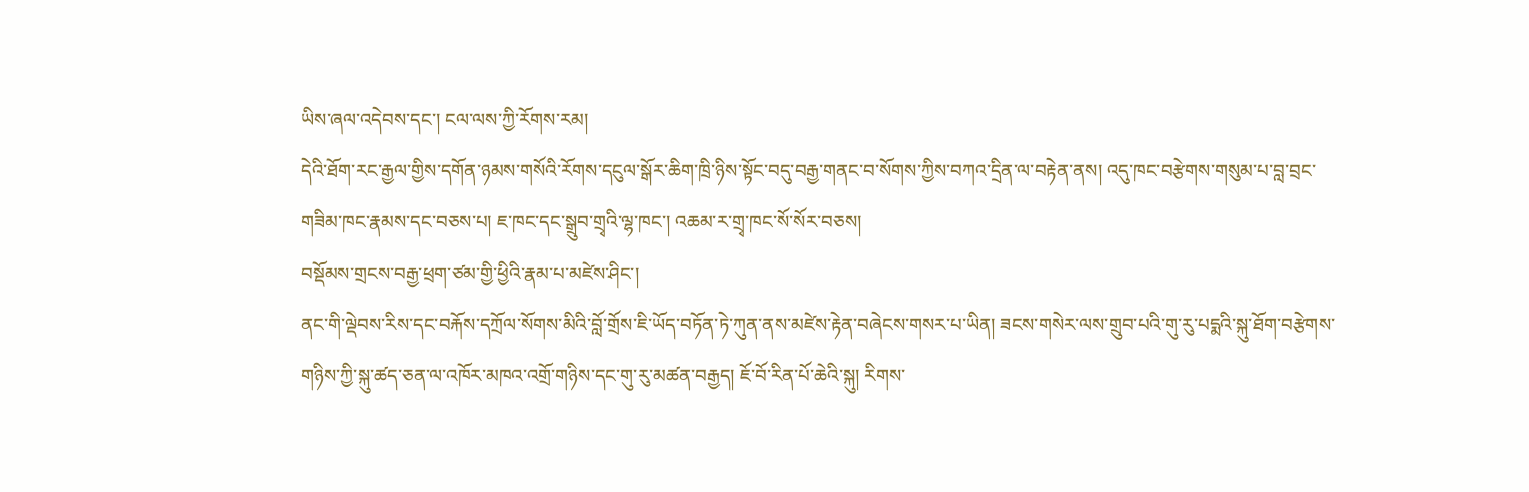ཡིས་ཞལ་འདེབས་དང་། ངལ་ལས་ཀྱི་རོགས་རམ།
དེའི་ཐོག་རང་རྒྱལ་གྱིས་དགོན་ཉམས་གསོའི་རོགས་དངུལ་སྒོར་ཆིག་ཁྲི་ཉིས་སྟོང་བདུ་བརྒྱ་གནང་བ་སོགས་ཀྱིས་བཀའ་དྲིན་ལ་བརྟེན་ནས། འདུ་ཁང་བརྩེགས་གསུམ་པ་བླ་བྲང་གཟིམ་ཁང་རྣམས་དང་བཅས་པ། ཇ་ཁང་དང་སྒྲུབ་གྲྭའི་ལྷ་ཁང་། འཆམ་ར་གྲྭ་ཁང་སོ་སོར་བཅས།
བསྡོམས་གྲངས་བརྒྱ་ཕྲག་ཙམ་གྱི་ཕྱིའི་རྣམ་པ་མཛེས་ཤིང་།
ནང་གི་ལྡེབས་རིས་དང་བརྐོས་དཀྲོལ་སོགས་མིའི་བློ་གྲོས་ཇི་ཡོད་བཏོན་ཏེ་ཀུན་ནས་མཛེས་རྟེན་བཞེངས་གསར་པ་ཡིན། ཟངས་གསེར་ལས་གྲུབ་པའི་གུ་རུ་པདྨའི་སྐུ་ཐོག་བརྩེགས་གཉིས་ཀྱི་སྐུ་ཚད་ཅན་ལ་འཁོར་མཁའ་འགྲོ་གཉིས་དང་གུ་རུ་མཚན་བརྒྱད། ཇོ་བོ་རིན་པོ་ཆེའི་སྐུ། རིགས་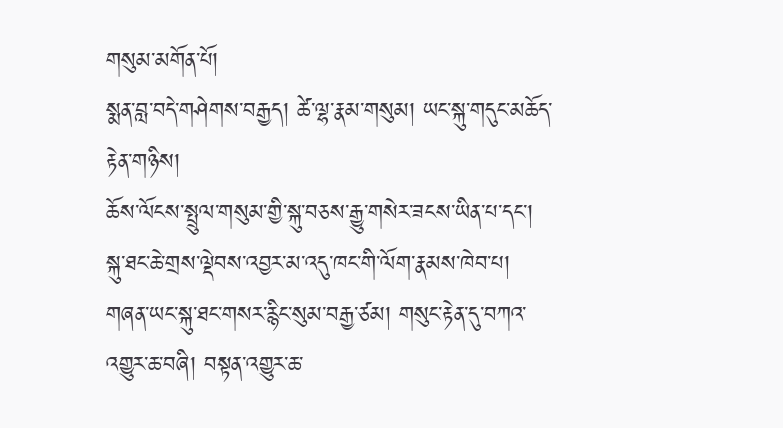གསུམ་མགོན་པོ།
སྨན་བླ་བདེ་གཤེགས་བརྒྱད། ཚེ་ལྷ་རྣམ་གསུམ། ཡང་སྐུ་གདུང་མཆོད་རྟེན་གཉིས།
ཆོས་ལོངས་སྤྲུལ་གསུམ་གྱི་སྐུ་བཅས་རྒྱུ་གསེར་ཟངས་ཡིན་པ་དང་། སྐུ་ཐང་ཆེ་གྲས་ལྡེབས་འབྱར་མ་འདུ་ཁང་གི་ལོག་རྣམས་ཁེབ་པ། གཞན་ཡང་སྐུ་ཐང་གསར་རྙིང་སུམ་བརྒྱ་ཙམ། གསུང་རྟེན་དུ་བཀའ་འགྱུར་ཆ་བཞི། བསྟན་འགྱུར་ཆ་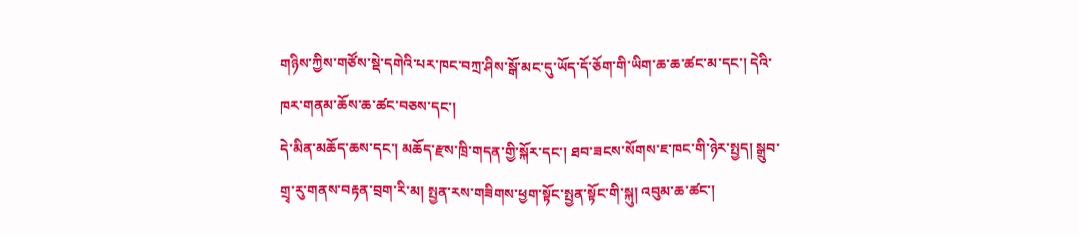གཉིས་ཀྱིས་གཙོས་སྡེ་དགེའི་པར་ཁང་བཀྲ་ཤིས་སྒོ་མང་དུ་ཡོད་དོ་ཅོག་གི་ཡིག་ཆ་ཆ་ཚང་མ་དང་། དེའི་ཁར་གནམ་ཆོས་ཆ་ཚང་བཅས་དང་།
དེ་མིན་མཆོད་ཆས་དང་། མཆོད་རྫས་ཁྲི་གདན་གྱི་སྐོར་དང་། ཐབ་ཟངས་སོགས་ཇ་ཁང་གི་ཉེར་སྤྱད། སྒྲུབ་གྲྭ་རུ་གནས་བརྟན་བྲག་རི་མ། སྤྱན་རས་གཟིགས་ཕྱག་སྟོང་སྤྱན་སྟོང་གི་སྐུ། འབུམ་ཆ་ཚང་།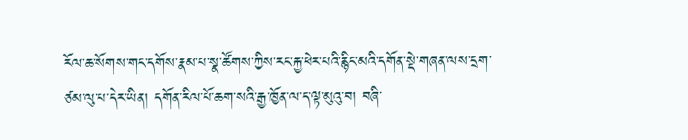རོལ་ཆ་སོགས་གང་དགོས་རྣམ་པ་སྣ་ཚོགས་ཀྱིས་རང་རྐྱ་ཕེར་པའི་རྙིང་མའི་དགོན་སྡེ་གཞན་ལས་དྲག་ཙམ་ལུ་པ་དེར་ཡིན། དགོན་རིལ་པོ་ཆག་སའི་རྒྱ་ཁྱོན་ལ་ད་ལྟ་མུའུ་བ། བཞི་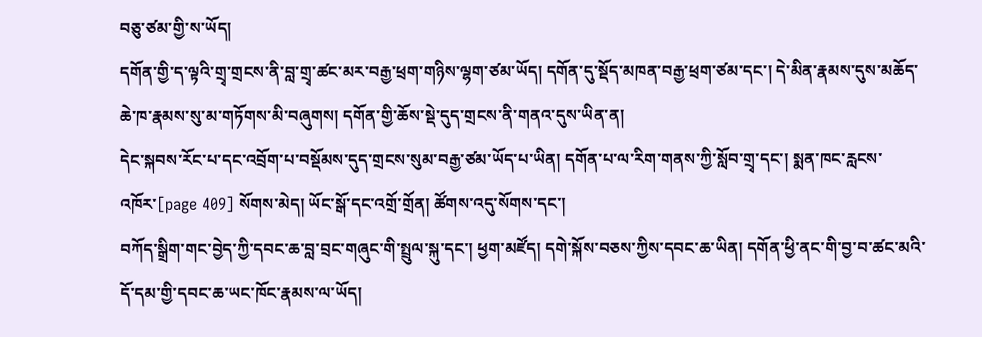བཅུ་ཙམ་གྱི་ས་ཡོད།
དགོན་གྱི་ད་ལྟའི་གྲྭ་གྲངས་ནི་བླ་གྲྭ་ཚང་མར་བརྒྱ་ཕྲག་གཉིས་ལྷག་ཙམ་ཡོད། དགོན་དུ་སྡོད་མཁན་བརྒྱ་ཕྲག་ཙམ་དང་། དེ་མིན་རྣམས་དུས་མཆོད་ཆེ་ཁ་རྣམས་སུ་མ་གཏོགས་མི་བཞུགས། དགོན་གྱི་ཆོས་སྡེ་དུད་གྲངས་ནི་གནའ་དུས་ཡིན་ན།
དེང་སྐབས་རོང་པ་དང་འབྲོག་པ་བསྡོམས་དུད་གྲངས་སུམ་བརྒྱ་ཙམ་ཡོད་པ་ཡིན། དགོན་པ་ལ་རིག་གནས་ཀྱི་སློབ་གྲྭ་དང་། སྨན་ཁང་རླངས་འཁོར་[page 409] སོགས་མེད། ཡོང་སྒོ་དང་འགྲོ་གྲོན། ཚོགས་འདུ་སོགས་དང་།
བཀོད་སྒྲིག་གང་བྱེད་ཀྱི་དབང་ཆ་བླ་བྲང་གཞུང་གི་སྤྲུལ་སྐུ་དང་། ཕྱག་མཛོད། དགེ་སྐོས་བཅས་ཀྱིས་དབང་ཆ་ཡིན། དགོན་ཕྱི་ནང་གི་བྱ་བ་ཚང་མའི་དོ་དམ་གྱི་དབང་ཆ་ཡང་ཁོང་རྣམས་ལ་ཡོད།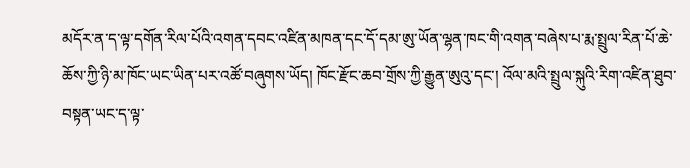མདོར་ན་ད་ལྟ་དགོན་རིལ་པོའི་འགན་དབང་འཛིན་མཁན་དང་དོ་དམ་ཨུ་ཡོན་ལྷན་ཁང་གི་འགན་བཞེས་པ་རྨ་སྤྲུལ་རིན་པོ་ཆེ་ཆོས་ཀྱི་ཉི་མ་ཁོང་ཡང་ཡིན་པར་འཚོ་བཞུགས་ཡོད། ཁོང་རྫོང་ཆབ་གྲོས་ཀྱི་རྒྱུན་ཨུའུ་དང་། འོལ་མའི་སྤྲུལ་སྐུའི་རིག་འཛིན་ཐུབ་བསྟན་ཡང་ད་ལྟ་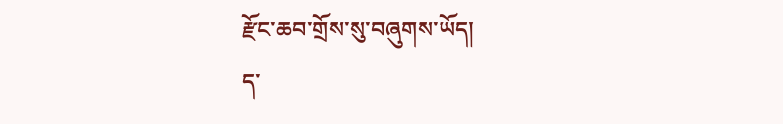རྫོང་ཆབ་གྲོས་སུ་བཞུགས་ཡོད།
ད་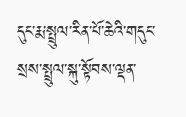དུང་རྨ་སྤྲུལ་རིན་པོ་ཆེའི་གདུང་སྲས་སྤྲུལ་སྐུ་སྟོབས་ལྡན་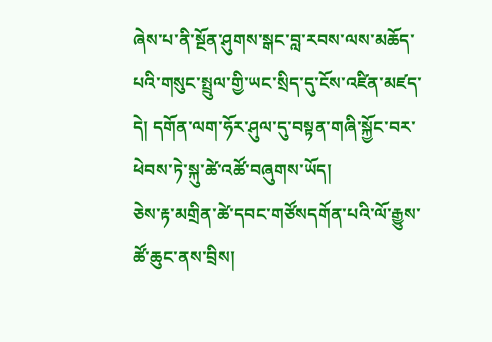ཞེས་པ་ནི་སྔོན་ཤུགས་སྒང་བླ་རབས་ལས་མཆོད་པའི་གསུང་སྤྲུལ་གྱི་ཡང་སྲིད་དུ་ངོས་འཛིན་མཛད་དེ། དགོན་ལག་ཧོར་ཤུལ་དུ་བསྟན་གཞི་སྐྱོང་བར་ཕེབས་ཏེ་སྐུ་ཚེ་འཚོ་བཞུགས་ཡོད།
ཅེས་རྟ་མགྲིན་ཚེ་དབང་གཙོསདགོན་པའི་ལོ་རྒྱུས་ཚོ་ཆུང་ནས་བྲིས།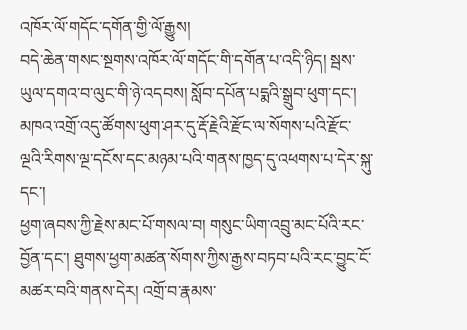འཁོར་ལོ་གདོང་དགོན་གྱི་ལོ་རྒྱུས།
བདེ་ཆེན་གསང་སྔགས་འཁོར་ལོ་གདོང་གི་དགོན་པ་འདི་ཉིད། སྦས་ཡུལ་དགའ་བ་ལུང་གི་ཉེ་འདབས། སློབ་དཔོན་པདྨའི་སྒྲུབ་ཕུག་དང་། མཁའ་འགྲོ་འདུ་ཚོགས་ཕུག་ཤར་དུ་རྡོ་རྗེའི་རྫོང་ལ་སོགས་པའི་རྫོང་ལྔའི་རིགས་ལྔ་དངོས་དང་མཉམ་པའི་གནས་ཁྱད་དུ་འཕགས་པ་དེར་སྐུ་དང་།
ཕྱག་ཞབས་ཀྱི་རྗེས་མང་པོ་གསལ་བ། གསུང་ཡིག་འབྲུ་མང་པོའི་རང་བྱོན་དང་། ཐུགས་ཕྱག་མཚན་སོགས་ཀྱིས་རྒྱས་བཏབ་པའི་རང་བྱུང་ངོ་མཚར་བའི་གནས་དེར། འགྲོ་བ་རྣམས་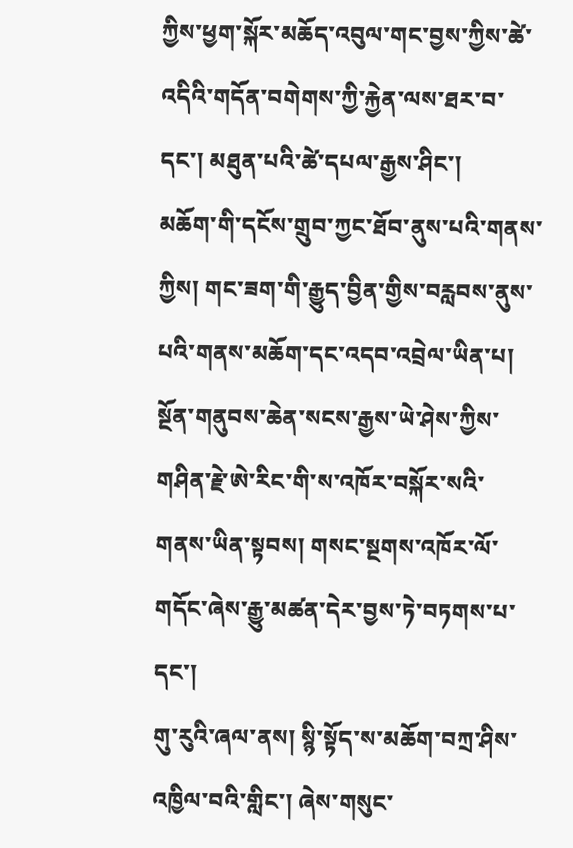ཀྱིས་ཕྱག་སྐོར་མཆོད་འབུལ་གང་བྱས་ཀྱིས་ཚེ་འདིའི་གདོན་བགེགས་ཀྱི་རྐྱེན་ལས་ཐར་བ་དང་། མཐུན་པའི་ཚེ་དཔལ་རྒྱས་ཤིང་།
མཆོག་གི་དངོས་གྲུབ་ཀྱང་ཐོབ་ནུས་པའི་གནས་ཀྱིས། གང་ཟག་གི་རྒྱུད་བྱིན་གྱིས་བརླབས་ནུས་པའི་གནས་མཆོག་དང་འདབ་འབྲེལ་ཡིན་པ། སྔོན་གནུབས་ཆེན་སངས་རྒྱས་ཡེ་ཤེས་ཀྱིས་གཤིན་རྗེ་ཨེ་རིང་གི་ས་འཁོར་བསྐོར་སའི་གནས་ཡིན་སྟབས། གསང་སྔགས་འཁོར་ལོ་གདོང་ཞེས་རྒྱུ་མཚན་དེར་བྱས་ཏེ་བཏགས་པ་དང་།
གུ་རུའི་ཞལ་ནས། སྙི་སྟོད་ས་མཆོག་བཀྲ་ཤིས་འཁྱིལ་བའི་གླིང་། ཞེས་གསུང་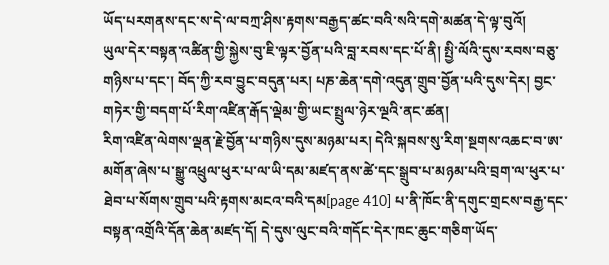ཡོད་པརགནས་དང་ས་དེ་ལ་བཀྲ་ཤིས་རྟགས་བརྒྱད་ཚང་བའི་སའི་དགེ་མཚན་དེ་ལྟ་བུའོ།
ཡུལ་དེར་བསྟན་འཚིན་གྱི་སྐྱེས་བུ་ཇི་ལྟར་བྱོན་པའི་བླ་རབས་དང་པོ་ནི། སྤྱི་ལོའི་དུས་རབས་བཅུ་གཉིས་པ་དང་། བོད་ཀྱི་རབ་བྱུང་བདུན་པར། པཎ་ཆེན་དགེ་འདུན་གྲུབ་བྱོན་པའི་དུས་དེར། བྱང་གཏེར་གྱི་བདག་པོ་རིག་འཛིན་རྒོད་ལྡེམ་གྱི་ཡང་སྤྲུལ་ཉེར་ལྔའི་ནང་ཚན།
རིག་འཛིན་ལེགས་ལྡན་རྗེ་བྱོན་པ་གཉིས་དུས་མཉམ་པར། དེའི་སྐབས་སུ་རིག་སྔགས་འཆང་བ་ཨ་མགོན་ཞེས་པ་སྒྱུ་འཕྲུལ་ཕུར་པ་ལ་ཡི་དམ་མཛད་ནས་ཚེ་དང་སྒྲུབ་པ་མཉམ་པའི་བྲག་ལ་ཕུར་པ་ཐེབ་པ་སོགས་གྲུབ་པའི་རྟགས་མངའ་བའི་དམ[page 410] པ་ནི་ཁོང་ནི་དགུང་གྲངས་བརྒྱ་དང་བསྟན་འགྲོའི་དོན་ཆེན་མཛད་དོ། དེ་དུས་ལུང་བའི་གདོང་དེར་ཁང་ཆུང་གཅིག་ཡོད་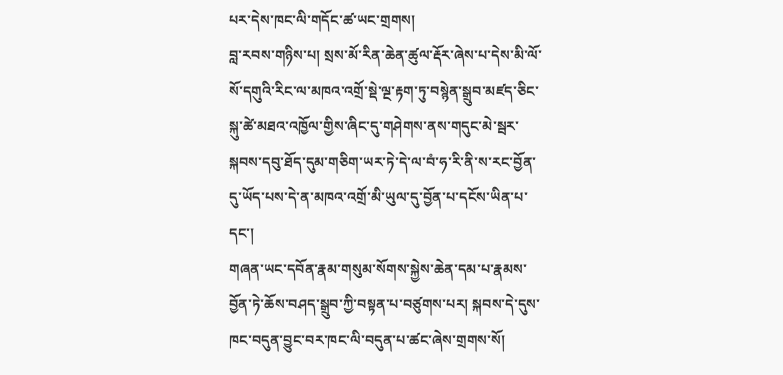པར་དེས་ཁང་ལི་གདོང་ཚ་ཡང་གྲགས།
བླ་རབས་གཉིས་པ། སྲས་མོ་རིན་ཆེན་ཚུལ་རྡོར་ཞེས་པ་དེས་མི་ལོ་སོ་དགུའི་རིང་ལ་མཁའ་འགྲོ་སྡེ་ལྔ་རྟག་ཏུ་བསྙེན་སྒྲུབ་མཛད་ཅིང་སྐུ་ཚེ་མཐའ་འཁྱོལ་གྱིས་ཞིང་དུ་གཤེགས་ནས་གདུང་མེ་སྦར་སྐབས་དབུ་ཐོད་དུམ་གཅིག་ཡར་ཏེ་དེ་ལ་བཾ་ཧ་རི་ནི་ས་རང་བྱོན་དུ་ཡོད་པས་དེ་ན་མཁའ་འགྲོ་མི་ཡུལ་དུ་བྱོན་པ་དངོས་ཡིན་པ་དང་།
གཞན་ཡང་དབོན་རྣམ་གསུམ་སོགས་སྐྱེས་ཆེན་དམ་པ་རྣམས་བྱོན་ཏེ་ཆོས་བཤད་སྒྲུབ་ཀྱི་བསྟན་པ་བཙུགས་པར། སྐབས་དེ་དུས་ཁང་བདུན་བྱུང་བར་ཁང་ལི་བདུན་པ་ཚང་ཞེས་གྲགས་སོ།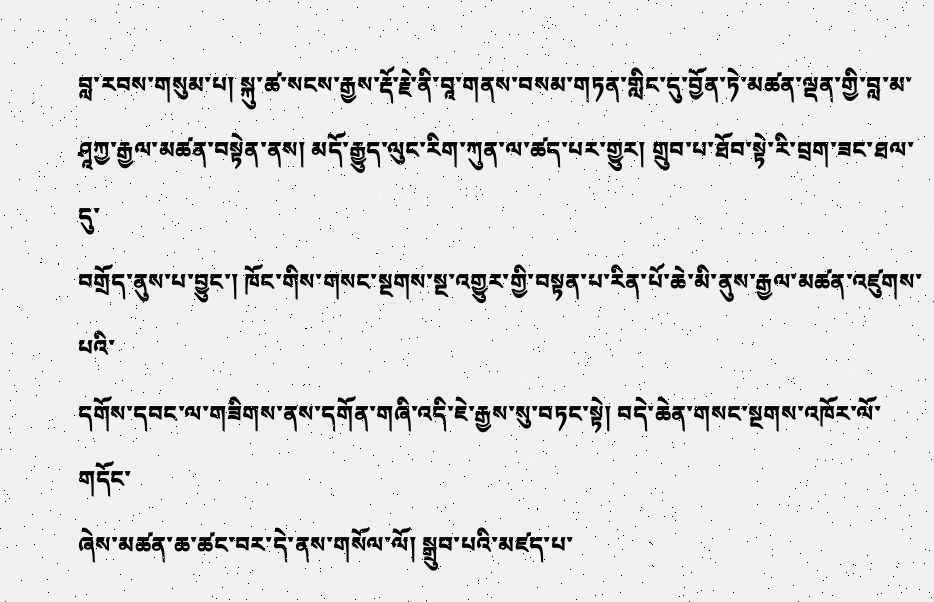བླ་རབས་གསུམ་པ། སྐུ་ཚ་སངས་རྒྱས་རྡོ་རྗེ་ནི་བཱ་གནས་བསམ་གཏན་གླིང་དུ་བྱོན་ཏེ་མཚན་ལྡན་གྱི་བླ་མ་
ཤཱཀྱ་རྒྱལ་མཚན་བསྟེན་ནས། མདོ་རྒྱུད་ལུང་རིག་ཀུན་ལ་ཚད་པར་གྱུར། གྲུབ་པ་ཐོབ་སྟེ་རི་བྲག་ཟང་ཐལ་དུ་
བགྲོད་ནུས་པ་བྱུང་། ཁོང་གིས་གསང་སྔགས་སྔ་འགྱུར་གྱི་བསྟན་པ་རིན་པོ་ཆེ་མི་ནུས་རྒྱལ་མཚན་འཛུགས་པའི་
དགོས་དབང་ལ་གཟིགས་ནས་དགོན་གཞི་འདི་ཇེ་རྒྱས་སུ་བཏང་སྟེ། བདེ་ཆེན་གསང་སྔགས་འཁོར་ལོ་གདོང་
ཞེས་མཚན་ཆ་ཚང་བར་དེ་ནས་གསོལ་ལོ། སྒྲུབ་པའི་མཛད་པ་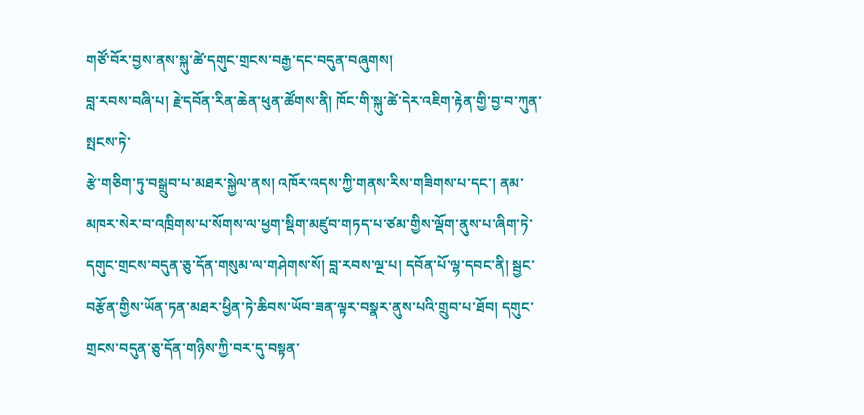གཙོ་བོར་བྱས་ནས་སྐུ་ཚེ་དགུང་གྲངས་བརྒྱ་དང་བདུན་བཞུགས།
བླ་རབས་བཞི་པ། རྗེ་དབོན་རིན་ཆེན་ཕུན་ཚོགས་ནི། ཁོང་གི་སྐུ་ཚེ་དེར་འཇིག་རྟེན་གྱི་བྱ་བ་ཀུན་སྤངས་ཏེ་
རྩེ་གཅིག་ཏུ་བསྒྲུབ་པ་མཐར་སྐྱེལ་ནས། འཁོར་འདས་ཀྱི་གནས་རིས་གཟིགས་པ་དང་། ནམ་མཁར་སེར་བ་འཁྲིགས་པ་སོགས་ལ་ཕྱག་སྡིག་མཛུབ་གཏད་པ་ཙམ་གྱིས་ལྡོག་ནུས་པ་ཞིག་ཏེ་དགུང་གྲངས་བདུན་ཅུ་དོན་གསུམ་ལ་གཤེགས་སོ། བླ་རབས་ལྔ་པ། དབོན་པོ་ལྷ་དབང་ནི། སྦྱང་བརྩོན་གྱིས་ཡོན་ཏན་མཐར་ཕྱིན་ཏེ་ཆིབས་ཡོབ་ཟན་ལྟར་བསྣར་ནུས་པའི་གྲུབ་པ་ཐོབ། དགུང་གྲངས་བདུན་ཅུ་དོན་གཉིས་ཀྱི་བར་དུ་བསྟན་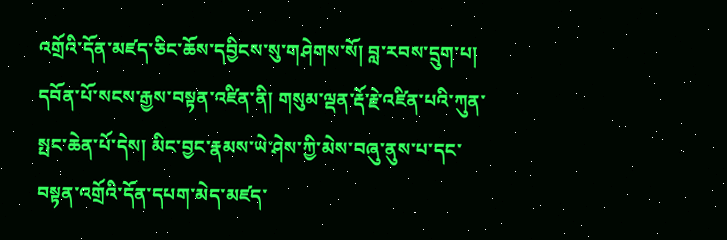འགྲོའི་དོན་མཛད་ཅིང་ཆོས་དབྱིངས་སུ་གཤེགས་སོ། བླ་རབས་དྲུག་པ།
དབོན་པོ་སངས་རྒྱས་བསྟན་འཛིན་ནི། གསུམ་ལྡན་རྡོ་རྗེ་འཛིན་པའི་ཀུན་སྤང་ཆེན་པོ་དེས། མིང་བྱང་རྣམས་ཡེ་ཤེས་ཀྱི་མེས་བཞུ་ནུས་པ་དང་བསྟན་འགྲོའི་དོན་དཔག་མེད་མཛད་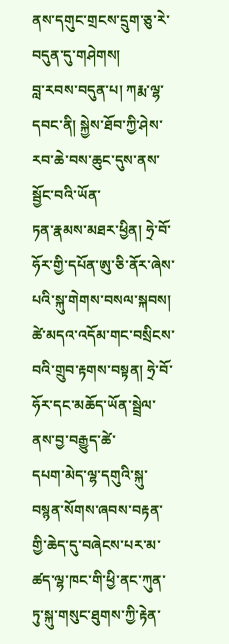ནས་དགུང་གྲངས་དྲུག་ཅུ་རེ་བདུན་དུ་གཤེགས།
བླ་རབས་བདུན་པ། ཀརྨ་ལྷ་དབང་ནི། སྐྱེས་ཐོབ་ཀྱི་ཤེས་རབ་ཆེ་བས་ཆུང་དུས་ནས་སྦྱོང་བའི་ཡོན་
ཏན་རྣམས་མཐར་ཕྱིན། ཧྲེ་བོ་ཧོར་གྱི་དཔོན་ཨུ་ཅི་ནོར་ཞེས་པའི་སྐུ་གེགས་བསལ་སྐབས། ཚེ་མདའ་འདོམ་གང་བསྲིངས་བའི་གྲུབ་རྟགས་བསྟན། ཧྲེ་བོ་ཧོར་དང་མཆོད་ཡོན་སྦྲེལ་ནས་བྱ་བརྒྱུད་ཚེ་
དཔག་མེད་ལྷ་དགུའི་སྐུ་བསྙན་སོགས་ཞབས་བརྟན་གྱི་ཆེད་དུ་བཞེངས་པར་མ་ཚད་ལྷ་ཁང་གི་ཕྱི་ནང་ཀུན་ཏུ་སྐུ་གསུང་ཐུགས་ཀྱི་རྟེན་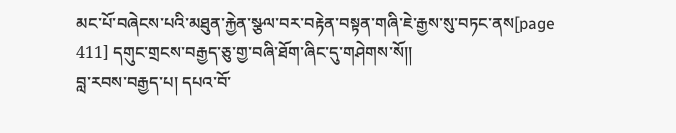མང་པོ་བཞེངས་པའི་མཐུན་རྐྱེན་སྩལ་བར་བརྟེན་བསྟན་གཞི་ཇེ་རྒྱས་སུ་བཏང་ནས[page 411] དགུང་གྲངས་བརྒྱད་ཅུ་གྱ་བཞི་ཐོག་ཞིང་དུ་གཤེགས་སོ།།
བླ་རབས་བརྒྱད་པ། དཔའ་བོ་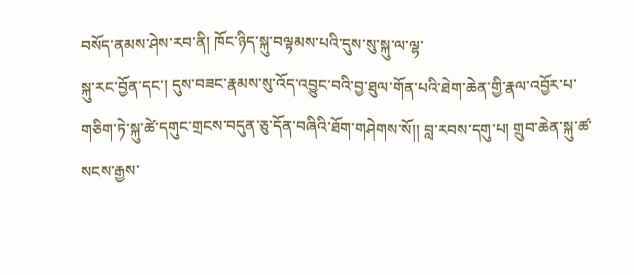བསོད་ནམས་ཤེས་རབ་ནི། ཁོང་ཉིད་སྐུ་བལྟམས་པའི་དུས་སུ་སྐུ་ལ་ལྷ་
སྐུ་རང་བྱོན་དང་། དུས་བཟང་རྣམས་སུ་འོད་འབྱུང་བའི་བྱ་ཐུལ་གོན་པའི་ཐེག་ཆེན་གྱི་རྣལ་འབྱོར་པ་
གཅིག་ཏེ་སྐུ་ཚེ་དགུང་གྲངས་བདུན་ཅུ་དོན་བཞིའི་ཐོག་གཤེགས་སོ།། བླ་རབས་དགུ་པ། གྲུབ་ཆེན་སྐུ་ཚ་
སངས་རྒྱས་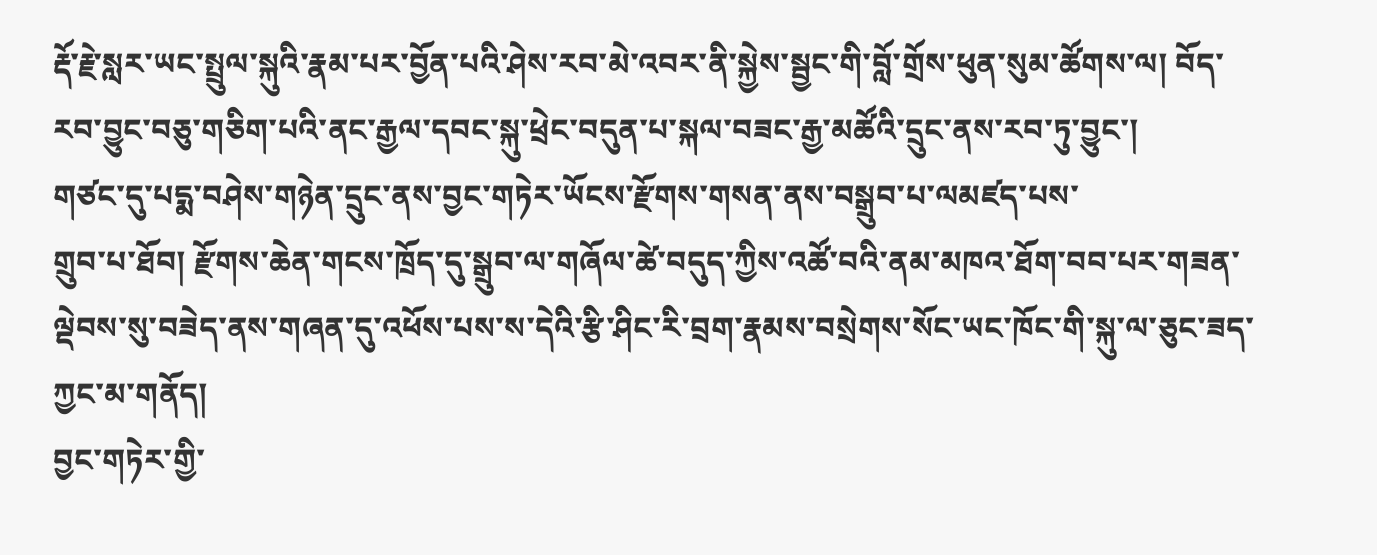རྡོ་རྗེ་སླར་ཡང་སྤྲུལ་སྐུའི་རྣམ་པར་བྱོན་པའི་ཤེས་རབ་མེ་འབར་ནི་སྐྱེས་སྦྱང་གི་བློ་གྲོས་ཕུན་སུམ་ཚོགས་ལ། བོད་རབ་བྱུང་བཅུ་གཅིག་པའི་ནང་རྒྱལ་དབང་སྐུ་ཕྲེང་བདུན་པ་སྐལ་བཟང་རྒྱ་མཚོའི་དྲུང་ནས་རབ་ཏུ་བྱུང་།
གཙང་དུ་པདྨ་བཤེས་གཉེན་དྲུང་ནས་བྱང་གཏེར་ཡོངས་རྫོགས་གསན་ནས་བསྒྲུབ་པ་ལམཛད་པས་
གྲུབ་པ་ཐོབ། རྫོགས་ཆེན་གངས་ཁྲོད་དུ་སྒྲུབ་ལ་གཞོལ་ཚེ་བདུད་ཀྱིས་འཚོ་བའི་ནམ་མཁའ་ཐོག་བབ་པར་གཟན་ལྡེབས་སུ་བཟེད་ནས་གཞན་དུ་འཕོས་པས་ས་དེའི་རྩི་ཤིང་རི་བྲག་རྣམས་བསྲེགས་སོང་ཡང་ཁོང་གི་སྐུ་ལ་ཅུང་ཟད་ཀྱང་མ་གནོད།
བྱང་གཏེར་གྱི་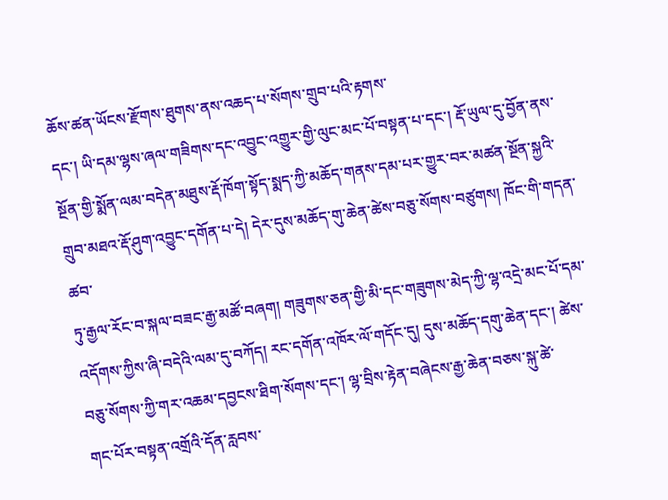ཆོས་ཚན་ཡོངས་རྫོགས་ཐུགས་ནས་འཆད་པ་སོགས་གྲུབ་པའི་རྟགས་
དང་། ཡི་དམ་ལྷས་ཞལ་གཟིགས་དང་འབྱུང་འགྱུར་གྱི་ལུང་མང་པོ་བསྟན་པ་དང་། རྡོ་ཡུལ་དུ་བྱོན་ནས་
སྔོན་གྱི་སྨོན་ལམ་བདེན་མཐུས་རྡོ་ཁོག་སྟོད་སྨད་ཀྱི་མཆོད་གནས་དམ་པར་གྱུར་བར་མཚན་སྔོན་སྐྱའི་གྲུབ་མཐའ་རྡོ་ཤུག་འབྱུང་དགོན་པ་དེ། དེར་དུས་མཆོད་གུ་ཆེན་ཚེས་བཅུ་སོགས་བཙུགས། ཁོང་གི་གདན་ཚབ་
ཏུ་རྒྱལ་རོང་བ་སྐལ་བཟང་རྒྱ་མཚོ་བཞག། གཟུགས་ཅན་གྱི་མི་དང་གཟུགས་མེད་ཀྱི་ལྷ་འདྲེ་མང་པོ་དམ་
འདོགས་ཀྱིས་ཞི་བདེའི་ལམ་དུ་བཀོད། རང་དགོན་འཁོར་ལོ་གདོང་དུ། དུས་མཆོད་དགུ་ཆེན་དང་། ཚེས་བཅུ་སོགས་ཀྱི་གར་འཆམ་དབྱངས་ཐིག་སོགས་དང་། ལྷ་བྲིས་རྟེན་བཞེངས་རྒྱ་ཆེན་བཅས་སྐུ་ཚེ་
གང་པོར་བསྟན་འགྲོའི་དོན་རླབས་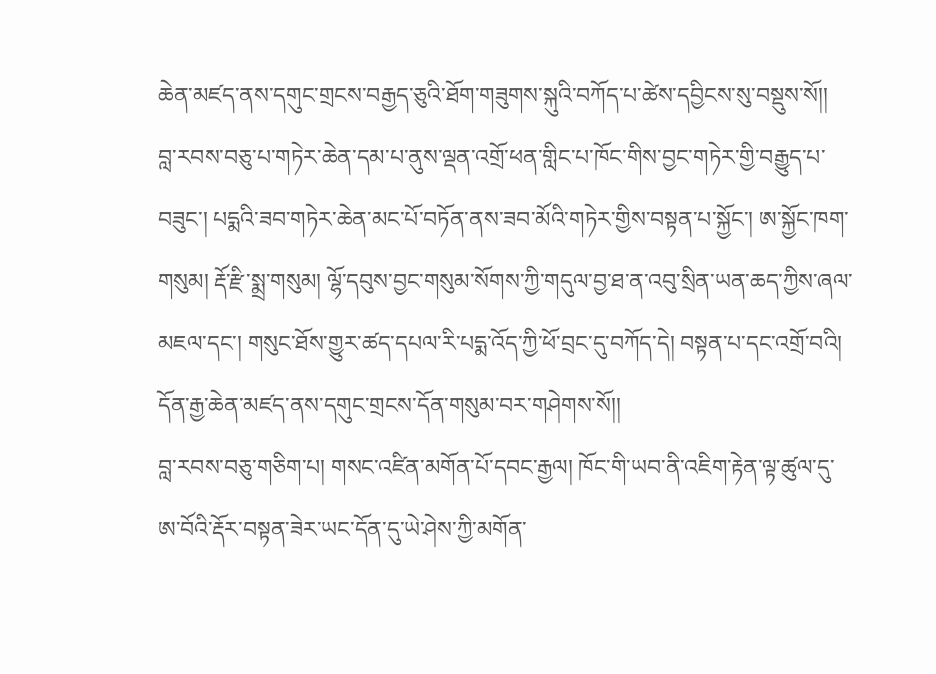ཆེན་མཛད་ནས་དགུང་གྲངས་བརྒྱད་ཅུའི་ཐོག་གཟུགས་སྐུའི་བཀོད་པ་ཚེས་དབྱིངས་སུ་བསྡུས་སོ།།
བླ་རབས་བཅུ་པ་གཏེར་ཆེན་དམ་པ་ནུས་ལྡན་འགྲོ་ཕན་གླིང་པ་ཁོང་གིས་བྱང་གཏེར་གྱི་བརྒྱུད་པ་
བཟུང་། པདྨའི་ཟབ་གཏེར་ཆེན་མང་པོ་བཏོན་ནས་ཟབ་མོའི་གཏེར་གྱིས་བསྟན་པ་སྐྱོང་། ཨ་སྐྱོང་ཁག་
གསུམ། རྡོ་རྫི་སྨྲ་གསུམ། ལྷོ་དབུས་བྱང་གསུམ་སོགས་ཀྱི་གདུལ་བྱ་ཐ་ན་འབུ་སྲིན་ཡན་ཆད་ཀྱིས་ཞལ་
མཇལ་དང་། གསུང་ཐོས་གྱུར་ཚད་དཔལ་རི་པདྨ་འོད་ཀྱི་ཕོ་བྲང་དུ་བཀོད་དེ། བསྟན་པ་དང་འགྲོ་བའི།
དོན་རྒྱ་ཆེན་མཛད་ནས་དགུང་གྲངས་དོན་གསུམ་བར་གཤེགས་སོ།།
བླ་རབས་བཅུ་གཅིག་པ། གསང་འཛིན་མགོན་པོ་དབང་རྒྱལ། ཁོང་གི་ཡབ་ནི་འཇིག་རྟེན་ལྟ་ཚུལ་དུ་
ཨ་བོའི་རྡོར་བསྟན་ཟེར་ཡང་དོན་དུ་ཡེ་ཤེས་ཀྱི་མགོན་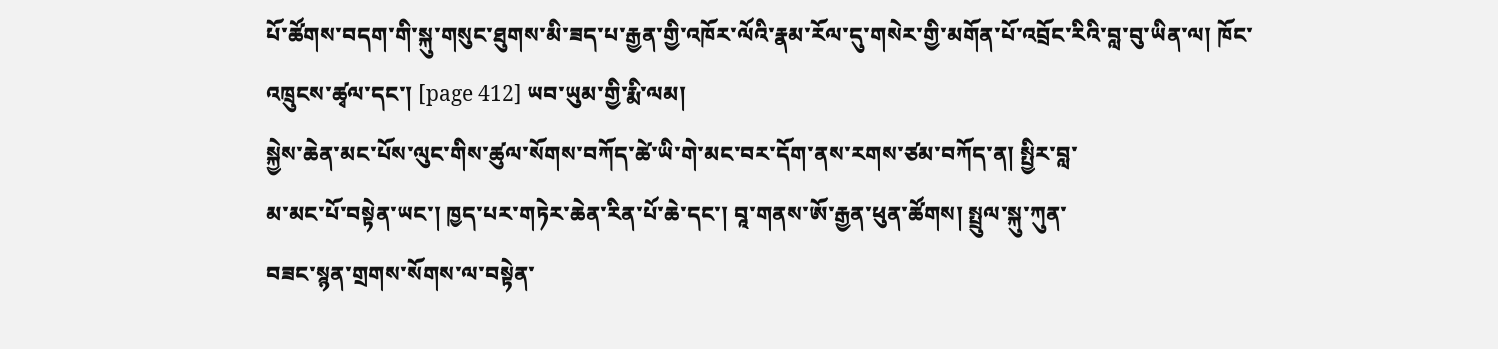པོ་ཚོགས་བདག་གི་སྐུ་གསུང་ཐུགས་མི་ཟད་པ་རྒྱན་གྱི་འཁོར་ལོའི་རྣམ་རོལ་དུ་གསེར་གྱི་མགོན་པོ་འབྲོང་རིའི་བླ་བུ་ཡིན་ལ། ཁོང་འཁྲུངས་ཚྭལ་དང་། [page 412] ཡབ་ཡུམ་གྱི་རྨི་ལམ།
སྐྱེས་ཆེན་མང་པོས་ལུང་གིས་ཚུལ་སོགས་བཀོད་ཚེ་ཡི་གེ་མང་བར་དོག་ནས་རགས་ཙམ་བཀོད་ན། སྤྱིར་བླ་
མ་མང་པོ་བསྟེན་ཡང་། ཁྱད་པར་གཏེར་ཆེན་རིན་པོ་ཆེ་དང་། བཱ་གནས་ཨོ་རྒྱན་ཕུན་ཚོགས། སྤྲུལ་སྐུ་ཀུན་
བཟང་སྙན་གྲགས་སོགས་ལ་བསྟེན་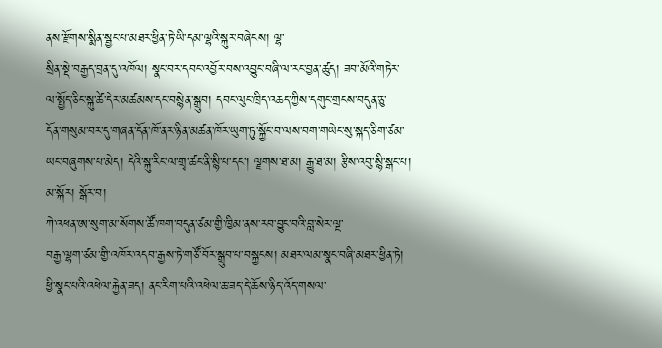ནས་རྫོགས་སྨིན་སྦྱང་པ་མཐར་ཕྱིན་ཏེ་ཡི་དམ་ལྷའི་སྐུར་བཞེངས། ལྷ་
སྲིན་སྡེ་བརྒྱད་བྲན་དུ་འཁོལ། སྣང་བར་དབང་འབྱོར་བས་འབྱུང་བཞི་ལ་རང་བྱན་ཚུད། ཟབ་མོའི་གཏེར་
ལ་སྤྱོད་ཅིང་སྐུ་ཚེ་དེར་མཚམས་དང་བསྙེན་སྒྲུབ། དབང་ལུང་ཁྲིད་འཆད་ཀྱིས་དགུང་གྲངས་བདུན་ཅུ་
དོན་གསུམ་བར་དུ་གཞན་དོན་ཁོ་ནར་ཉིན་མཚན་ཁོར་ཡུག་ཏུ་སྐྱོང་བ་ལས་བག་གཡེང་སུ་སྐད་ཅིག་ཙམ་ཡང་བཞུགས་པ་མེད། དེའི་སྐུ་རིང་ལ་གྲྭ་ཚང་ནི་སྙི་པ་དང་། ལྗགས་ཐ་མ། རྒྱུ་ཐ་མ། རྩིས་འབུ་སྙི་སྒང་པ། མ་སྐོར། སྒོར་བ།
ཀེ་འཕན་ཨ་སུག་མ་སོགས་ཚོ་ཁག་བདུན་ཙམ་གྱི་ཁྱིམ་ནས་རབ་བྱུང་བའི་བླ་སེར་ལྔ་
བརྒྱ་ལྷག་ཙམ་གྱི་འཁོར་འདབ་རྒྱས་ཏེ་གཙོ་བོར་སྒྲུབ་པ་བསྐྱངས། མཐར་ལམ་སྣང་བཞི་མཐར་ཕྱིན་ཏེ། ཕྱི་སྣང་པའི་འཕེལ་རྐྱེན་ཟད། ནང་རིག་པའི་འཕེལ་ཆ་ཟད་དེ་ཆོས་ཉིད་འོད་གསལ་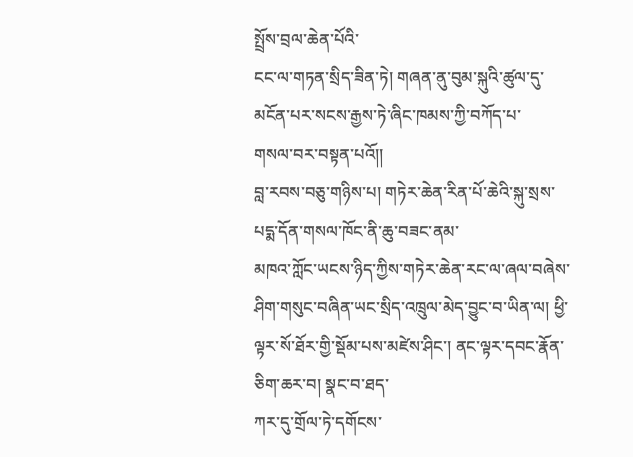སྤྲོས་བྲལ་ཆེན་པོའི་
ངང་ལ་གཏན་སྲིད་ཟིན་ཏེ། གཞན་ནུ་བུམ་སྐུའི་ཚུལ་དུ་མངོན་པར་སངས་རྒྱས་ཏེ་ཞིང་ཁམས་ཀྱི་བཀོད་པ་
གསལ་བར་བསྟན་པའོ།།
བླ་རབས་བཅུ་གཉིས་པ། གཏེར་ཆེན་རིན་པོ་ཆེའི་སྐུ་སྲས་པདྨ་དོན་གསལ་ཁོང་ནི་ཆུ་བཟང་ནམ་
མཁའ་ཀློང་ཡངས་ཉིད་ཀྱིས་གཏེར་ཆེན་རང་ལ་ཞལ་བཞེས་ཤིག་གསུང་བཞིན་ཡང་སྲིད་འཁྲུལ་མེད་བྱུང་བ་ཡིན་ལ། ཕྱི་ལྟར་སོ་ཐོར་གྱི་སྡོམ་པས་མཛེས་ཤིང་། ནང་ལྟར་དབང་རྣོན་ཅིག་ཆར་བ། སྣང་བ་ཐད་
ཀར་དུ་གྲོལ་ཏེ་དགོངས་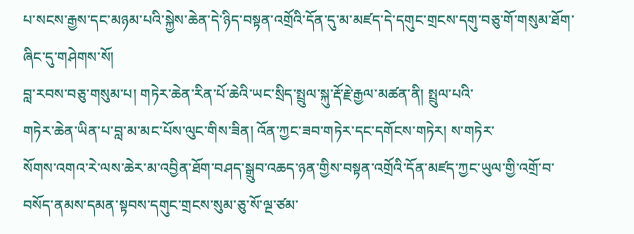པ་སངས་རྒྱས་དང་མཉམ་པའི་སྐྱེས་ཆེན་དེ་ཉིད་བསྟན་འགྲོའི་དོན་དུ་མ་མཛད་དེ་དགུང་གྲངས་དགུ་བཅུ་གོ་གསུམ་ཐོག་ཞིང་དུ་གཤེགས་སོ།
བླ་རབས་བཅུ་གསུམ་པ། གཏེར་ཆེན་རིན་པོ་ཆེའི་ཡང་སྲིད་སྤྲུལ་སྐུ་རྡོ་རྗེ་རྒྱལ་མཚན་ནི། སྤྲུལ་པའི་
གཏེར་ཆེན་ཡིན་པ་བླ་མ་མང་པོས་ལུང་གིས་ཟིན། འོན་ཀྱང་ཟབ་གཏེར་དང་དགོངས་གཏེར། ས་གཏེར་
སོགས་འགའ་རེ་ལས་ཆེར་མ་འབྱིན་ཐོག་བཤད་སྒྲུབ་འཆད་ཉན་གྱིས་བསྟན་འགྲོའི་དོན་མཛད་ཀྱང་ཡུལ་གྱི་འགྲོ་བ་བསོད་ནམས་དམན་སྟབས་དགུང་གྲངས་སུམ་ཅུ་སོ་ལྔ་ཙམ་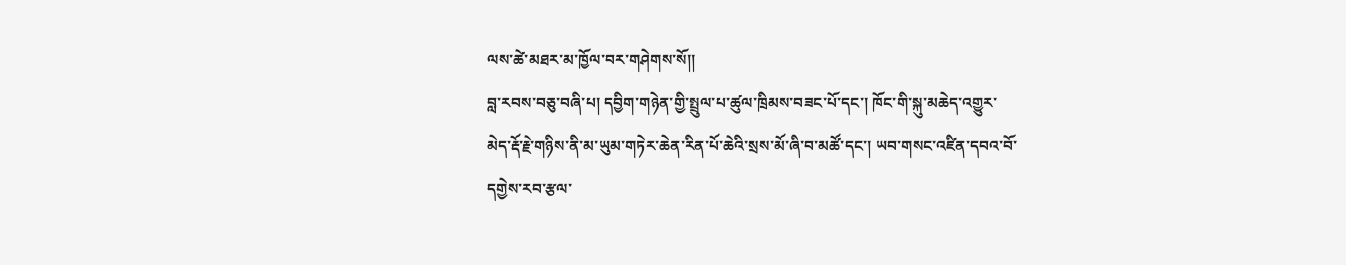ལས་ཚེ་མཐར་མ་ཁྱོལ་བར་གཤེགས་སོ།།
བླ་རབས་བཅུ་བཞི་པ། དབྱིག་གཉེན་གྱི་སྤྲུལ་པ་ཚུལ་ཁྲིམས་བཟང་པོ་དང་། ཁོང་གི་སྐུ་མཆེད་འགྱུར་
མེད་རྡོ་རྗེ་གཉིས་ནི་མ་ཡུམ་གཏེར་ཆེན་རིན་པོ་ཆེའི་སྲས་མོ་ཞི་བ་མཚོ་དང་། ཡབ་གསང་འཛིན་དབའ་བོ་
དགྱེས་རབ་རྩལ་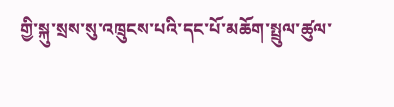གྱི་སྐུ་སྲས་སུ་འཁྲུངས་པའི་དང་པོ་མཆོག་སྤྲུལ་ཚུལ་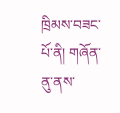ཁྲིམས་བཟང་པོ་ནི། གཞོན་ནུ་ནས་